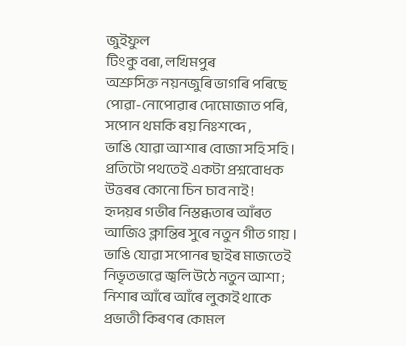জুইফুল
টিংকু বৰা, লখিমপুৰ
অশ্রুসিক্ত নয়নজুৰি ভাগৰি পৰিছে
পোৱা-নোপোৱাৰ দোমোজাত পৰি,
সপোন থমকি ৰয় নিঃশব্দে ,
ভাঙি যোৱা আশাৰ বোজা সহি সহি ।
প্রতিটো পথতেই একটা প্রশ্নবোধক
উত্তৰৰ কোনো চিন চাব নাই !
হৃদয়ৰ গভীৰ নিস্তব্ধতাৰ আঁৰত
আজিও ক্লান্তিৰ সুৰে নতুন গীত গায় ।
ভাঙি যোৱা সপোনৰ ছাইৰ মাজতেই
নিভৃতভাৱে জ্বলি উঠে নতুন আশা ;
নিশাৰ আঁৰে আঁৰে লুকাই থাকে
প্রভাতী কিৰণৰ কোমল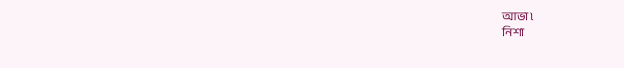আভা ৷
নিশা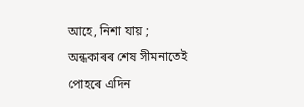আহে, নিশা যায় ;
অন্ধকাৰৰ শেষ সীমনাতেই
পোহৰে এদিন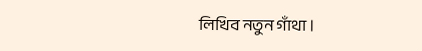লিখিব নতুন গাঁথা ।